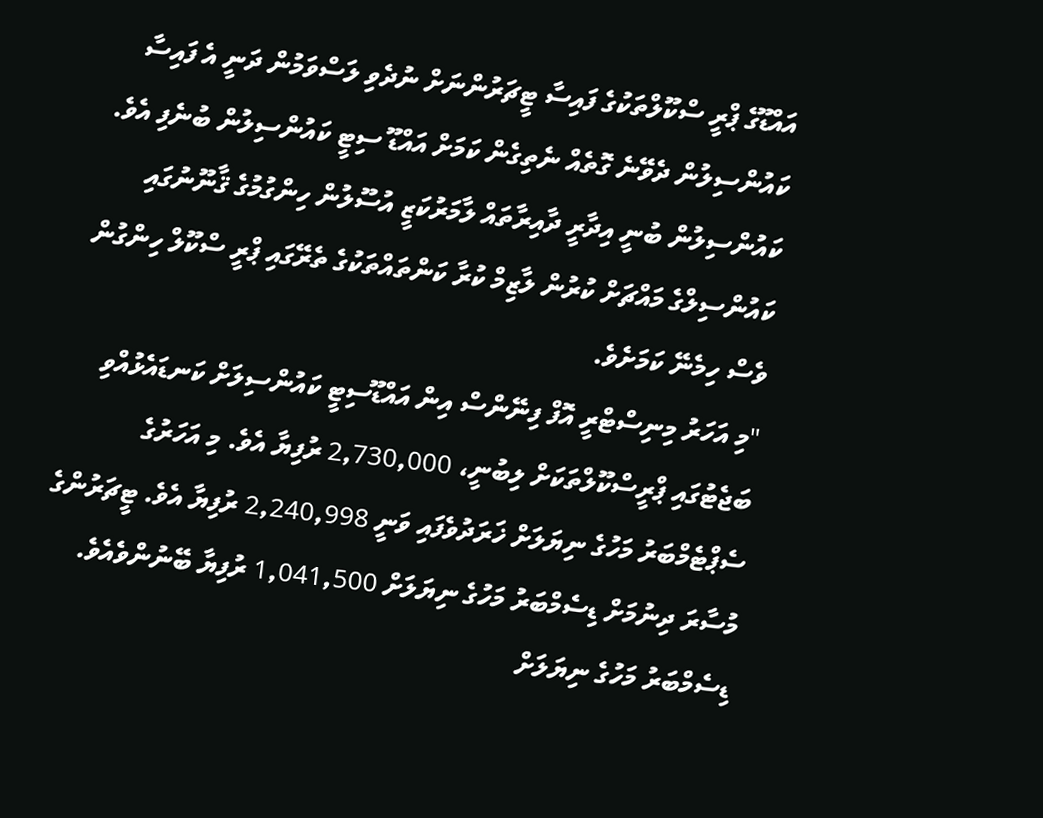އައްޑޫގެ ޕްރީ ސްކޫލްތަކުގެ ފައިސާ ޓީޗަރުންނަށް ނުދެވި ލަސްވަމުން ދަނީ އެ ފައިސާ ކައުންސިލުން ދެވޭނެ ގޮތެއް ނެތިގެން ކަމަށް އައްޑޫ ސިޓީ ކައުންސިލުން ބުނެފި އެވެ.
ކައުންސިލުން ބުނީ އިދާރީ ދާއިރާތައް ލާމަރުކަޒީ އުސޫލުން ހިންގުމުގެ ޤާނޫނުގައި ކައުންސިލްގެ މައްޗަށް ކުރުން ލާޒިމް ކުރާ ކަންތައްތަކުގެ ތެރޭގައި ޕްރީ ސްކޫލް ހިންގުން ވެސް ހިމެނޭ ކަމަށެވެ.
"މި އަހަރު މިނިސްޓްރީ އޮފް ފިނޭންސް އިން އައްޑޫސިޓީ ކައުންސިލަށް ކަނޑައެޅުއްވި ބަޖެޓުގައި ޕްރީސްކޫލްތަކަށް ލިބުނީ، 2,730,000 ރުފިޔާ އެވެ. މި އަހަރުގެ ސެޕްޓެމްބަރު މަހުގެ ނިޔަލަށް ޚަރަދުވެފައި ވަނީ 2,240,998 ރުފިޔާ އެވެ. ޓީޗަރުންގެ މުސާރަ ދިނުމަށް ޑިސެމްބަރު މަހުގެ ނިޔަލަށް 1,041,500 ރުފިޔާ ބޭނުންވެއެވެ. ޑިސެމްބަރު މަހުގެ ނިޔަލަށް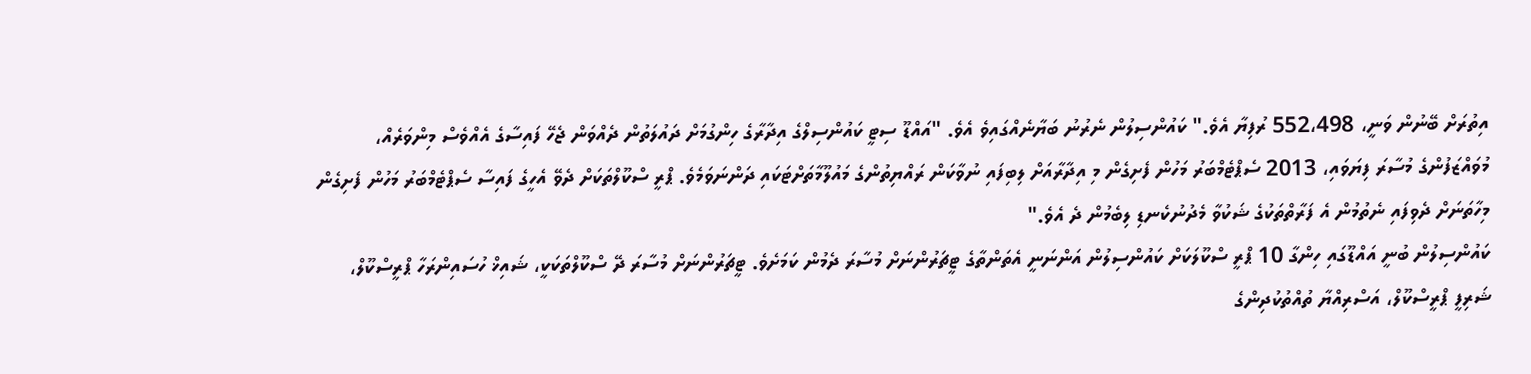އިތުރަށް ބޭނުން ވަނީ، 552،498 ރުފިޔާ އެވެ." ކައުންސިލުން ނެރުނު ބަޔާނެއްގައިވެ އެވެ. "އައްޑޫ ސިޓީ ކައުންސިލްގެ އިދާރާގެ ހިންގުމަށް ދައުލަތުން ދެއްވަން ޖެހޭ ފައިސާގެ އެއްވެސް މިންވަރެއް، މުވައްޒަފުންގެ މުސާރަ ފިޔަވައި، 2013 ސެޕްޓެމްބަރު މަހުން ފެށިގެން މި އިދާރާއަށް ލިބިފައި ނުވާކަން ރައްޔިތުންގެ މައުލޫމާތަށްޓަކައި ދަންނަވަމެވެ. ޕްރީ ސްކޫލްތަކަށް ދެވޭ އެހީގެ ފައިސާ ސެޕްޓެމްބަރު މަހުން ފެށިގެން މިހާތަނަށް ދެވިފައި ނެތުމުން އެ ފަރާތްތަކުގެ ޝަކުވާ މެދުނުކެނޑި ލިބެމުން ދެ އެވެ."
ކައުންސިލުން ބުނީ އައްޑޫގައި ހިންގާ 10 ޕްރީ ސްކޫލަކަށް ކައުންސިލުން އަންނަނީ އެތަންތާގެ ޓީޗަރުންނަށް މުސާރަ ދެމުން ކަމަށެވެ. ޓީޗަރުންނަށް މުސާރަ ދޭ ސްކޫލްތަކަކީ، ޝައިޚް ހުސައިންރަހާ ޕްރީސްކޫލް، ޝަރިފީ ޕްރީސްކޫލް، އަސްރިއްޔާ ތުއްތުކުދިންގެ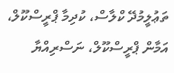ތަޢުލީމުދޭ ކްލާސް، ކުދިމާ ޕްރީސްކޫލް، އަމާން ޕްރީސްކޫލް، ނަސްރިއްޔާ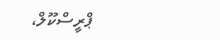ޕްރީސްކޫލް،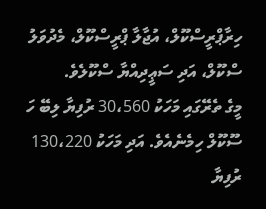ހިރާޕްރީސްކޫލް، އުޖާލާ ޕްރީސްކޫލް، މެދުވަލު ސްކޫލް، އަދި ސަޢީދިއްޔާ ސްކޫލެވެ.
މީގެ ތެރޭގައި މަހަކު 30،560 ރުފިޔާ ލިބޭ ހަ ސޫކޫލް ހިމެނެއެވެ. އަދި މަހަކު 130،220 ރުފިޔާ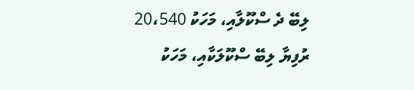ލިބޭ ދެ ސްކޫލާއި، މަހަކު 20،540 ރުފިޔާ ލިބޭ ސްކޫލަކާއި، މަހަކު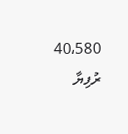40،580 ރުފިޔާ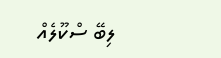ލިބޭ ސްކޫލެއް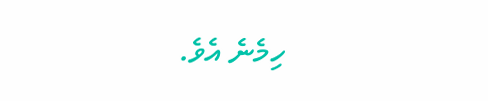ހިމެނެ އެވެ.